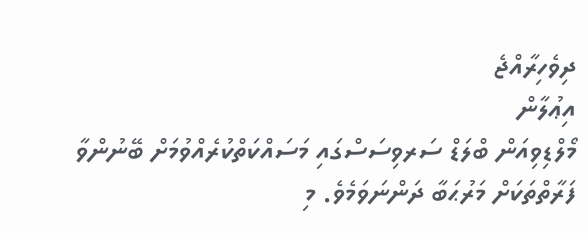ދިވެހިރާއްޖެ
އިޢުލާން
މޯލްޑިވިއަން ބްލަޑް ސަރވިސަސްގައި މަސައްކަތްކުރެއްވުމަށް ބޭނުންވާ ފަރާތްތަކަށް މަރުޙަބާ ދަންނަވަމެވެ. މި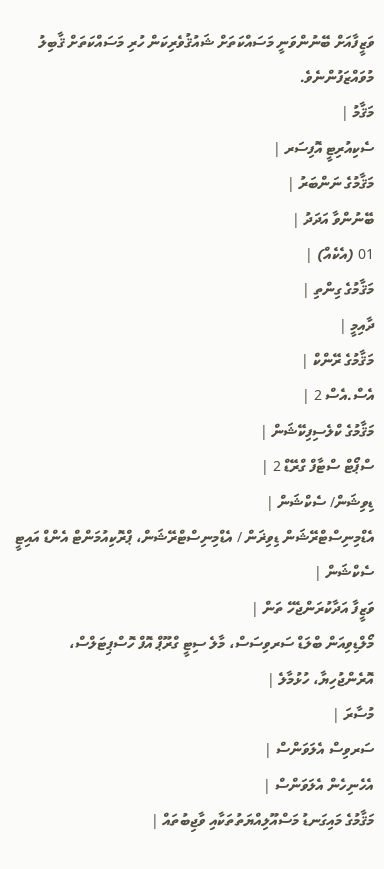ވަޒީފާއަށް ބޭނުންވަނީ މަސައްކަތަށް ޝައުޤުވެރިކަން ހުރި މަސައްކަތަށް ޤާބިލު މުވައްޒަފުންނެވެ.
މަޤާމު |
ސެކިއުރިޓީ އޮފިސަރ |
މަޤާމުގެ ނަންބަރު |
ބޭނުންވާ އަދަދު |
01 (އެކެއް) |
މަޤާމުގެ ގިންތި |
ދާއިމީ |
މަޤާމުގެ ރޭންކް |
އެސް.އެސް 2 |
މަޤާމުގެ ކްލެސިފިކޭޝަން |
ސްޕޯޓް ސްޓާފް ގްރޭޑް 2 |
ޑިވިޝަން/ ސެކްޝަން |
އެޑްމިނިސްޓްރޭޝަން ޑިވިޜަން / އެޑްމިނިސްޓްރޭޝަން، ޕްރޮކިއުމަންޓް އެންޑް އައިޓީ ސެކްޝަން |
ވަޒީފާ އަދާކުރަންޖެހޭ ތަން |
މޯލްޑިވިއަން ބްލަޑް ސަރވިސަސް، މާލެ ސިޓީ ގްރޫޕް އޮފް ހޮސްޕިޓަލްސް، އޮރެންޖުހިޔާ، ހުޅުމާލެ |
މުސާރަ |
ސަރވިސް އެލަވަންސް |
އެހެނިހެން އެލަވަންސް |
މަޤާމުގެ މައިގަނޑު މަސްއޫލިއްޔަތުތަކާއި ވާޖިބުތައް |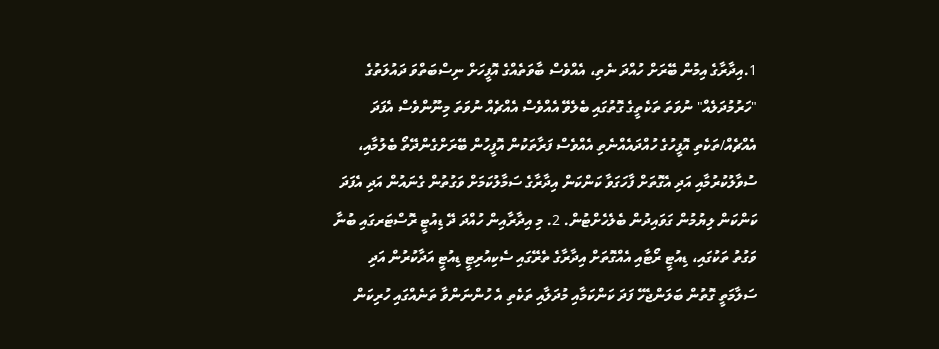1.އިދާރާގެ އިމުން ބޭރަށް ހުއްދަ ނެތި، އެއްވެސް ބާވަތެއްގެ އޮފީހަށް ނިސްބަތްވަ ދައުލަތުގެ "ހަރުމުދަލެއް" ނުވަތަ ތަކެތީގެ ގޮތުގައި ބެލެވޭ އެއްވެސް އެއްޗެއް ނުވަތަ މިނޫންވެސް އެފަދަ އެއްޗެއް/ތަކެތި އޮފީހުގެ ހުއްދައެއްނެތި އެއްވެސް ފަރާތަކުން އޮފީހުން ބޭރަށްގެންދޭތޯ ބެލުމާއި، ސުވާލުކުރުމާއި އަދި އެގޮތަށް ފާހަގަވާ ކަންކަން އިދާރާގެ ސަމާލުކަމަށް ވަގުތުން ގެނައުން އަދި އެފަދަ ކަންކަން ލިޔުމުން ގަވައިދުން ބެލެހެށްޓުން. 2. މި އިދާރާއިން ހުއްދަ ދޭ ޑިއުޓީ ރޮސްޓަރގައި ބުނާ ވަގުތު ތަކުގައި، ޑިއުޓީ ރޯޓާއި އެއްގޮތަށް އިދާރާގެ ތެރޭގައި ސެކިއުރިޓީ ޑިއުޓީ އަދާކުރުން އަދި ސަލާމަތީ ގޮތުން ބަލަންޖެހޭ ފަދަ ކަންކަމާއި މުދަލާއި ތަކެތި އެ ހުންނަންވާ ތަނެއްގައި ހުރިކަން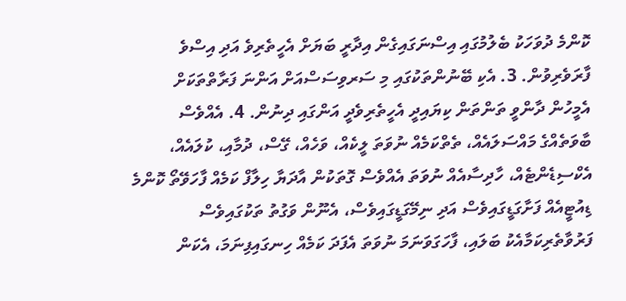ކޮންމެ ދުވަހަކު ބެލުމުގައި އިސްނަގައިގެން އިދާރީ ބަޔަށް އެހީތެރިވެ އަދި އިސްވެ ފާރަވެރިވުން. 3. އެކި ބޭނުންތަކުގައި މި ސަރވިސަސްއަށް އަންނަ ފަރާތްތަކަށް އެމީހުން ދާންވީ ތަންތަން ކިޔައިދީ އެހީތެރިވެދީ އަންގައި ދިނުން. 4. އެއްވެސް ބާވަތެއްގެ މައްސަލައެއް، ތެތްކަމެއް ނުވަތަ ލީކެއް، ވަހެއް، ގޭސް، ދުމާއި، ކުލައެއް، އެކްސިޑެންޓެއް، ހާދިސާއެއް ނުވަތަ އެއްވެސް ގޮތަކުން އާދަޔާ ހިލާފް ކަމެއް ފާހަވޭތޯ ކޮންމެ ޑިއުޓީއެއް ފަށާގަޑީގައިވެސް އަދި ނިމޭގަޑީގައިވެސް، އެނޫން ވަގުތު ތަކުގައިވެސް ފަރުވާތެރިކަމާއެކު ބަލައި، ފާހަގަވަނަމަ ނުވަތަ އެފަދަ ކަމެއް ހިނގައިފިނަމަ، އެކަން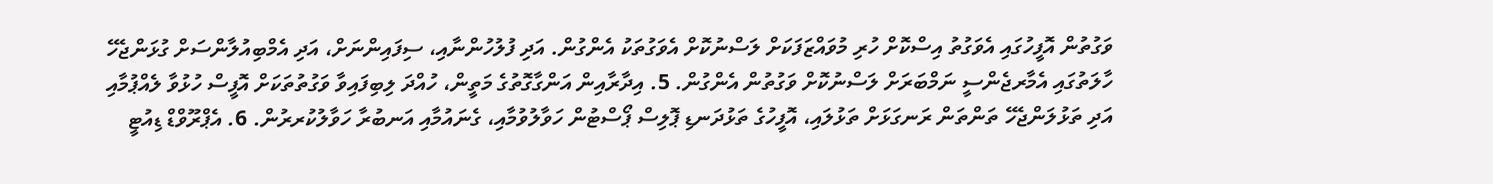ވަގުތުން އޮފީހުގައި އެވަގުތު އިސްކޮށް ހުރި މުވައްޒަފަކަށް ލަސްނުކޮށް އެވަގުތަކު އެންގުން. އަދި ފުލުހުންނާއި، ސިފައިންނަށް، އަދި އެމްބިއުލާންސަށް ގުޅަންޖެހޭ ހާލަތުގައި އެމާރޖެންސީ ނަމްބަރަށް ލަސްނުކޮށް ވަގުތުން އެންގުން. 5. އިދާރާއިން އަންގާގޮތުގެ މަތީން، ހުއްދަ ލިބިފައިވާ ވަގުތުތަކަށް އޮފީސް ހުޅުވާ ލެއްޕުމާއި އަދި ތަޅުލަންޖެހޭ ތަންތަން ރަނގަޅަށް ތަޅުލައި، އޮފީހުގެ ތަޅުދަނޑި ޕޮލިސް ޕޯސްޓުން ހަވާލުވުމާއި، ގެނައުމާއި އަނބުރާ ހަވާލުކުރރުން. 6. އެޕްރޫވްޑް ޑިއުޓީ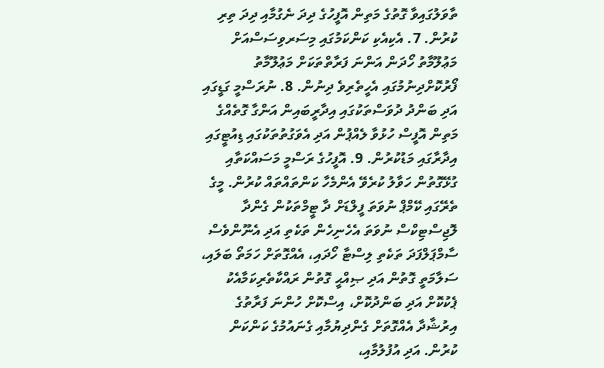ތާވަލުގައިވާ ގޮތުގެ މަތިން އޮފީހުގެ ދިދަ ނެގުމާއި ދިދަ ތިރި ކުރުން. 7. އެކިއެކި ކަންކަމުގައި މިސަރވިސަސްއަށް މަޢުލޫމާތު ހޯދަން އަންނަ ފަރާތްތަކަށް މަޢުލޫމާތު ފޯރުކޮށްދިނުމުގައި އެހީތެރިވެ ދިނުން. 8. ނުރަސްމީ ގަޑީގައި އަދި ބަންދު ދުވަސްތަކުގައި އިދާރީބައިން އަންގާ ގޮތެއްގެ މަތިން އޮފީސް ހުޅުވާ ލެއްޕުން އަދި އެވަގުތުތަކުގައި ޑިއުޓީގައި އިދާރާގައި މަޑުކުރުން. 9. އޮފީހުގެ ރަސްމީ މަސައްކަތާއި ގުޅޭގޮތުން ހަވާލު ކުރެވޭ އެންމެހާ ކަންތައްތައް ކުރުން. މީގެ ތެރޭގައި ކޭމްޕް ނުވަތަ ފީލްޑަށް ދާ ޓީމްތަކުން ގެންދާ ލޮޖިސްޓިކްސް ނުވަތަ އެހެނިހެން ތަކެތި އަދި އެނޫންވެސް ސާމްޕަލްފަދަ ތަކެތި ލިސްޓާ ހޯދައި، އެއްގޮތަށް ހަމަތޯ ބަލައި، ސަލާމަތީ ގޮތުން އަދި ޞިއްޙީ ގޮތުން ރައްކާތެރިކަމާއެކު ޕެކުކޮށް އަދި ބަންދުކޮށް، އިސްކޮށް ހުންނަ ފަރާތުގެ އިރުޝާދާ އެއްގޮތަށް ގެންދިޔުމާއި ގެނައުމުގެ ކަންކަން ކުރުން. އަދި އުފުލުމާއި،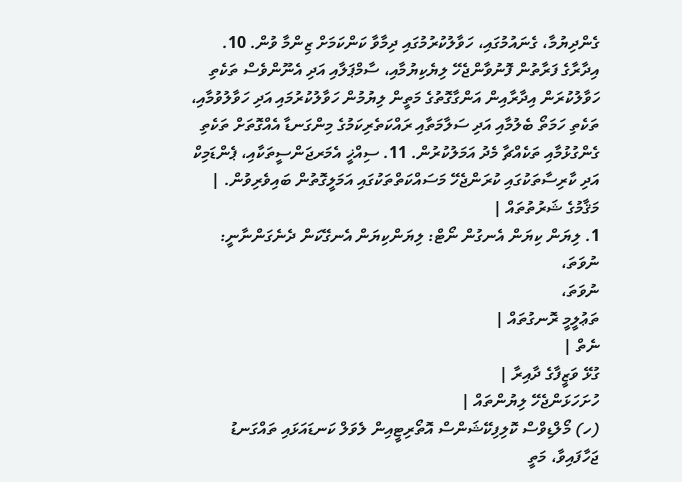ގެންދިޔުމާ، ގެނައުމުގައި، ހަވާލުކުރުމުގައި ދިމާވާ ކަންކަމަށް ޒިންމާ ވުން. 10. އިދާރާގެ ފަރާތުން ފޮނުވާންޖެހޭ ލިޔެކިޔުމާއި، ސާމްޕަލާއި އަދި އެނޫންވެސް ތަކެތި ހަވާލުކުރަން އިދާރާއިން އަންގާގޮތުގެ މަތީން ލިޔުމުން ހަވާލުކުރުމައި އަދި ހަވާލުވުމާއި، ތަކެތި ހަމަތޯ ބެލުމާއި އަދި ސަލާމަތާއި ރައްކަތެރިކަމުގެ މިންގަނޑާ އެއްގޮތަށް ތަކެތި ގެންގުޅުމާއި ތަކެއްޗާ މެދު އަމަލުކުރުން. 11. ސިއްޚީ އެމަރޖަންސީތަކާއި، ޕެންޑަމިކް އަދި ކާރިސާތަކުގައި ކުރަންޖެހޭ މަސައްކަތްތަކުގައި އަމަލީގޮތުން ބައިވެރިވުން. |
މަޤާމުގެ ޝަރުތުތައް |
1. ލިޔަން ކިޔަން އެނގުން ނޯޓް: ލިޔަންކިޔަން އެނގޭކަން ދެނެގަންނާނީ:
ނުވަތަ،
ނުވަތަ،
ތަޢުލީމީ ރޮނގުތައް |
ނެތް |
ގުޅޭ ވަޒީފާގެ ދާއިރާ |
ހުށަހަޅަންޖެހޭ ލިޔުންތައް |
(ހ) މޯލްޑިވްސް ކޮލިފިކޭޝަންސް އޮތޯރިޓީއިން ލެވަލް ކަނޑައަޅައި ތައްގަނޑު ޖަހާފައިވާ، މަތީ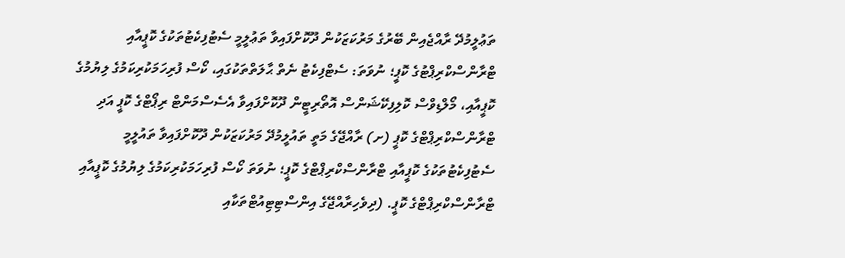ތަޢުލީމުދޭ ރާއްޖެއިން ބޭރުގެ މަރުކަޒަކުން ދޫކޮށްފައިވާ ތަޢުލީމީ ސެޓުފިކެޓުތަކުގެ ކޮޕީއާއި ޓްރާންސްކްރިޕްޓުގެ ކޮޕީ؛ ނުވަތަ: ސެޓްފިކެޓު ނެތް ޙާލަތްތަކުގައި، ކޯސް ފުރިހަމަކުރިކަމުގެ ލިޔުމުގެ ކޮޕީއާއި، މޯލްޑިވްސް ކޮލިފިކޭޝަންސް އޮތޯރިޓީން ދޫކޮށްފައިވާ އެސެސްމަންޓް ރިޕޯޓްގެ ކޮޕީ އަދި ޓްރާންސްކްރިޕްޓްގެ ކޮޕީ (ށ) ރާއްޖޭގެ މަތީ ތައުލީމުދޭ މަރުކަޒަކުން ދޫކޮށްފައިވާ ތައުލީމީ ސެޓުފިކެޓުތަކުގެ ކޮޕީއާއި ޓްރާންސްކްރިޕްޓްގެ ކޮޕީ؛ ނުވަތަ ކޯސް ފުރިހަމަކުރިކަމުގެ ލިޔުމުގެ ކޮޕީއާއި ޓްރާންސްކްރިޕްޓްގެ ކޮޕީ. (ދިވެހިރާއްޖޭގެ އިންސްޓިޓިއުޓްތަކާއި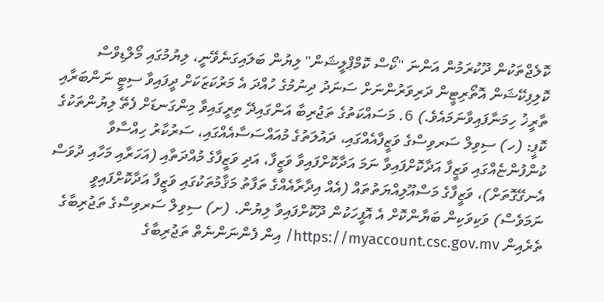ކޮލެޖްތަކުން ދޫކުރަމުން އަންނަ "ކޯސް ކޮމްޕްލީޝަން" ލިޔުން ބަލައިގަނެވޭނީ، ލިޔުމުގައި މޯލްޑިވްސް ކޮލިފިކޭޝަން އޮތޯރިޓީން ދަރިވަރުންނަށް ސަނަދު ދިނުމުގެ ހުއްދަ އެ މަރުކަޒަކަށް ދީފައިވާ ސިޓީ ނަންބަރާއި ތާރީޚު ހިމަނާފައިވާނަމައެވެ.) 6. މަސައްކަތުގެ ތަޖުރިބާ އަންގައިދޭ ތިރީގައިވާ މިންގަނޑަށް ފެތޭ ލިޔުންތަކުގެ ކޮޕީ: (ހ) ސިވިލް ސަރވިސްގެ ވަޒީފާއެއްގައި، ދައުލަތުގެ މުއައްސަސާއެއްގައި، ސަރުކާރު ހިއްސާވާ ކުންފުންޏެއްގައި ވަޒީފާ އަދާކޮށްފައިވާ ނަމަ އަދާކޮށްފައިވާ ވަޒީފާ، އަދި ވަޒީފާގެ މުއްދަތާއި (އަހަރާއި މަހާއި ދުވަސް އެނގޭގޮތަށް)، ވަޒީފާގެ މަސްއޫލިއްޔަތުތައް (އެއް އިދާރާއެއްގެ ތަފާތު މަޤާމުތަކުގައި ވަޒީފާ އަދާކޮށްފައިވީ ނަމަވެސް) ވަކިވަކިން ބަޔާންކޮށް އެ އޮފީހަކުން ދޫކޮށްފައިވާ ލިޔުން. (ށ) ސިވިލް ސަރވިސްގެ ތަޖުރިބާގެ ތެރެއިން https://myaccount.csc.gov.mv/ އިން ފެންނަންނެތް ތަޖުރިބާގެ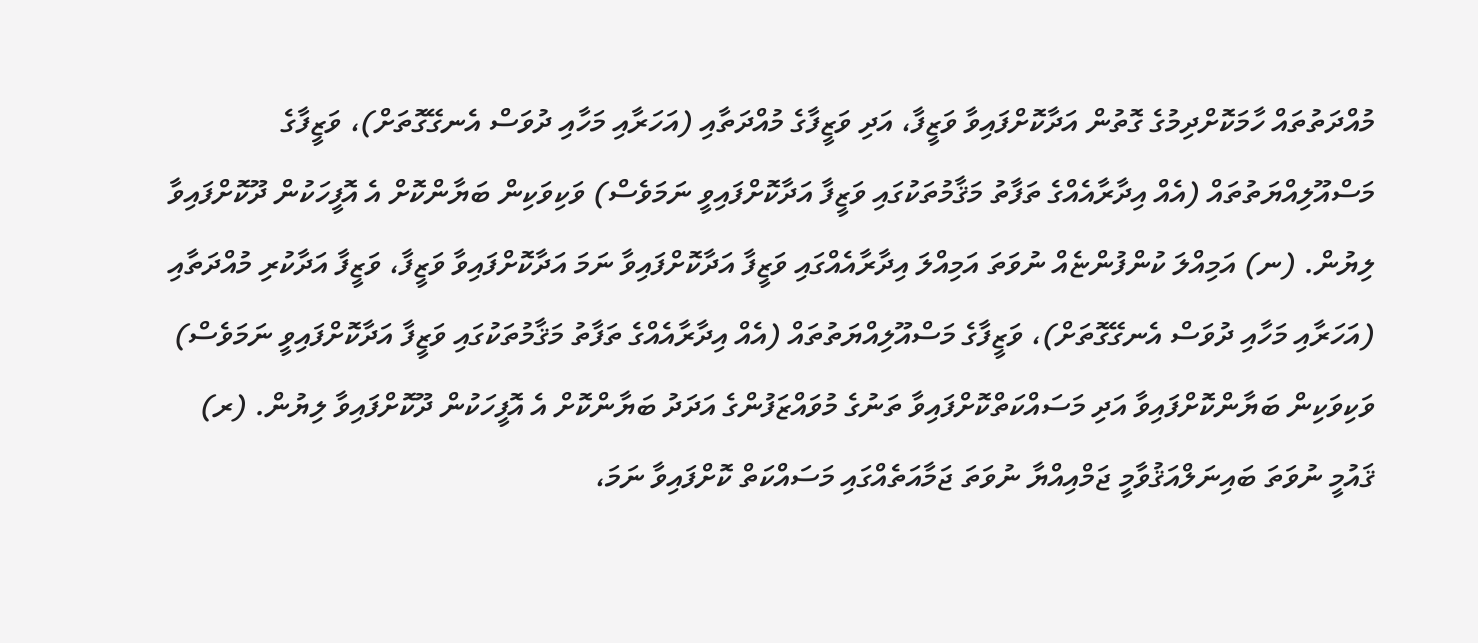މުއްދަތުތައް ހާމަކޮށްދިމުގެ ގޮތުން އަދާކޮށްފައިވާ ވަޒީފާ، އަދި ވަޒީފާގެ މުއްދަތާއި (އަހަރާއި މަހާއި ދުވަސް އެނގޭގޮތަށް)، ވަޒީފާގެ މަސްއޫލިއްޔަތުތައް (އެއް އިދާރާއެއްގެ ތަފާތު މަޤާމުތަކުގައި ވަޒީފާ އަދާކޮށްފައިވީ ނަމަވެސް) ވަކިވަކިން ބަޔާންކޮށް އެ އޮފީހަކުން ދޫކޮށްފައިވާ ލިޔުން. (ނ) އަމިއްލަ ކުންފުންޏެއް ނުވަތަ އަމިއްލަ އިދާރާއެއްގައި ވަޒީފާ އަދާކޮށްފައިވާ ނަމަ އަދާކޮށްފައިވާ ވަޒީފާ، ވަޒީފާ އަދާކުރި މުއްދަތާއި (އަހަރާއި މަހާއި ދުވަސް އެނގޭގޮތަށް)، ވަޒީފާގެ މަސްއޫލިއްޔަތުތައް (އެއް އިދާރާއެއްގެ ތަފާތު މަޤާމުތަކުގައި ވަޒީފާ އަދާކޮށްފައިވީ ނަމަވެސް) ވަކިވަކިން ބަޔާންކޮށްފައިވާ އަދި މަސައްކަތްކޮށްފައިވާ ތަނުގެ މުވައްޒަފުންގެ އަދަދު ބަޔާންކޮށް އެ އޮފީހަކުން ދޫކޮށްފައިވާ ލިޔުން. (ރ) ޤައުމީ ނުވަތަ ބައިނަލްއަޤުވާމީ ޖަމްއިއްޔާ ނުވަތަ ޖަމާއަތެއްގައި މަސައްކަތް ކޮށްފައިވާ ނަމަ،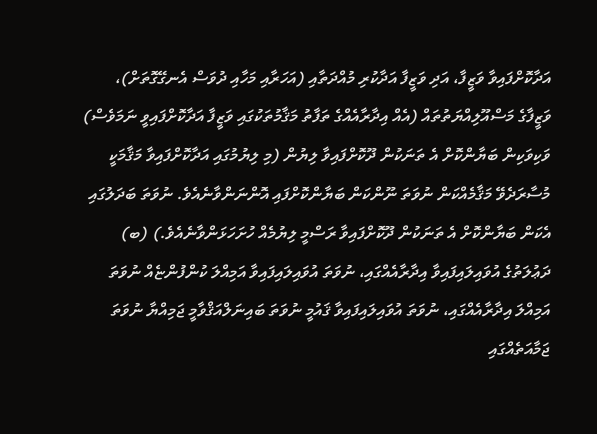އަދާކޮށްފައިވާ ވަޒީފާ، އަދި ވަޒީފާ އަދާކުރި މުއްދަތާއި (އަހަރާއި މަހާއި ދުވަސް އެނގޭގޮތަށް)، ވަޒީފާގެ މަސްއޫލިއްޔަތުތައް (އެއް އިދާރާއެއްގެ ތަފާތު މަޤާމުތަކުގައި ވަޒީފާ އަދާކޮށްފައިވީ ނަމަވެސް) ވަކިވަކިން ބަޔާންކޮށް އެ ތަނަކުން ދޫކޮށްފައިވާ ލިޔުން (މި ލިޔުމުގައި އަދާކޮށްފައިވާ މަޤާމަކީ މުސާރަދެވޭ މަޤާމެއްކަން ނުވަތަ ނޫންކަން ބަޔާންކޮށްފައި އޮންނަންވާނެއެވެ. ނުވަތަ ބަދަލުގައި އެކަން ބަޔާންކޮށް އެ ތަނަކުން ދޫކޮށްފައިވާ ރަސްމީ ލިޔުމެއް ހުށަހަޅަންވާނެއެވެ.) (ބ) ދަޢުލަތުގެ އުވައިލައިފައިވާ އިދާރާއެއްގައި، ނުވަތަ އުވައިލައިފައިވާ އަމިއްލަ ކުންފުންޏެއް ނުވަތަ އަމިއްލަ އިދާރާއެއްގައި، ނުވަތަ އުވައިލައިފައިވާ ޤައުމީ ނުވަތަ ބައިނަލްއަޤްވާމީ ޖަމިއްޔާ ނުވަތަ ޖަމާއަތެއްގައި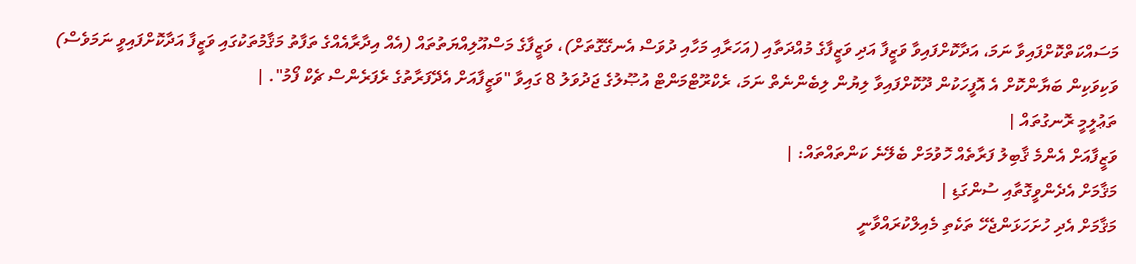މަސައްކަތްކޮށްފައިވާ ނަމަ، އަދާކޮށްފައިވާ ވަޒީފާ އަދި ވަޒީފާގެ މުއްދަތާއި (އަހަރާއި މަހާއި ދުވަސް އެނގޭގޮތަށް)، ވަޒީފާގެ މަސްއޫލިއްޔަތުތައް (އެއް އިދާރާއެއްގެ ތަފާތު މަޤާމުތަކުގައި ވަޒީފާ އަދާކޮށްފައިވީ ނަމަވެސް) ވަކިވަކިން ބަޔާންކޮށް އެ އޮފީހަކުން ދޫކޮށްފައިވާ ލިޔުން ލިބެންނެތް ނަމަ، ރެކްރޫޓްމަންޓް އުޞޫލުގެ ޖަދުވަލު 8 ގައިވާ "ވަޒީފާއަށް އެދޭފަރާތުގެ ރެފަރެންސް ޗެކް ފޯމު". |
ތަޢުލީމީ ރޮނގުތައް |
ވަޒީފާއަށް އެންމެ ޤާބިލު ފަރާތެއް ހޮވުމަށް ބެލޭނެ ކަންތައްތައް: |
މަޤާމަށް އެދެންވީގޮތާއި ސުންގަޑި |
މަޤާމަށް އެދި ހުށަހަޅަންޖެހޭ ތަކެތި މެއިލްކުރައްވާނީ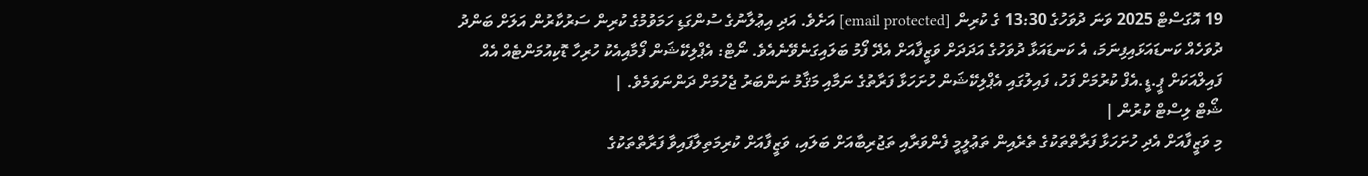19 އޮގަސްޓް 2025 ވަނަ ދުވަހުގެ 13:30 ގެ ކުރިން [email protected] އަށެވެ. އަދި އިޢުލާނުގެ ސުންގަޑި ހަމަވުމުގެ ކުރިން ސަރުކާރުން އަލަށް ބަންދު ދުވަހެއް ކަނޑައަޅައިފިނަމަ، އެ ކަނޑައަޅާ ދުވަހުގެ އަދަދަށް ވަޒީފާއަށް އެދޭ ފޯމު ބަލައިގަނެވޭނެއެވެ. ނޯޓް: އެޕްލިކޭޝަން ފޯމާއިއެކު ހުރިހާ ޑޮކިއުމަންޓެއް އެއް ފައިލްއަކަށް ޕީ.ޑީ.އެފް ކުރުމަށް ފަހު، ފައިލުގައި އެޕްލިކޭޝަން ހުށަހަޅާ ފަރާތުގެ ނަމާއި މަޤާމު ނަންބަރު ޖެހުމަށް ދަންނަވަމެވެ. |
ޝޯޓް ލިސްޓް ކުރުން |
މި ވަޒީފާއަށް އެދި ހުށަހަޅާ ފަރާތްތަކުގެ ތެރެއިން ތަޢުލީމީ ފެންވަރާއި ތަޖުރިބާއަށް ބަލައި، ވަޒީފާއަށް ކުރިމަތިލާފައިވާ ފަރާތްތަކުގެ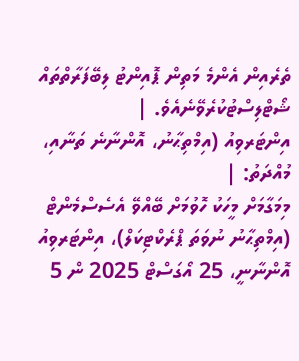ތެރެއިން އެންމެ މަތިން ޕޮއިންޓު ލިބޭފަރާތްތައް ޝޯޓްލިސްޓުކުރެވޭނެއެވެ. |
އިންޓަރވިއު (އިމްތިޙާނު، އޮންނާނެ ތަނާއި، މުއްދަތު: |
މިމަގާމަށް މީހަކު ހޮވުމަށް ބޭއްވޭ އެސެސްމެންޓް (އިމްތިޙާނު ނުވަތަ ޕްރެކްޓިކަލް)، އިންޓަރވިއު އޮންނާނީ، 25 އޯގަސްޓް 2025 ން 5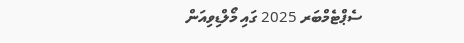ސެޕްޓެމްބަރ 2025 ގައި މޯލްޑިވިއަން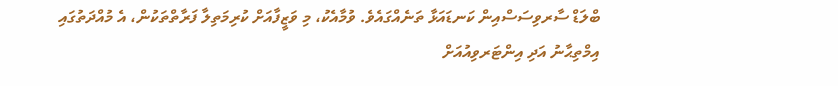ބްލަޑް ސާރވިސަސްއިން ކަނޑައަޅާ ތަނެއްގައެވެ. ވުމާއެކު، މި ވަޒީފާއަށް ކުރިމަތިލާ ފަރާތްތަކުން، އެ މުއްދަތުގައި އިމްތިޙާނު އަދި އިންޓަރވިއުއަށް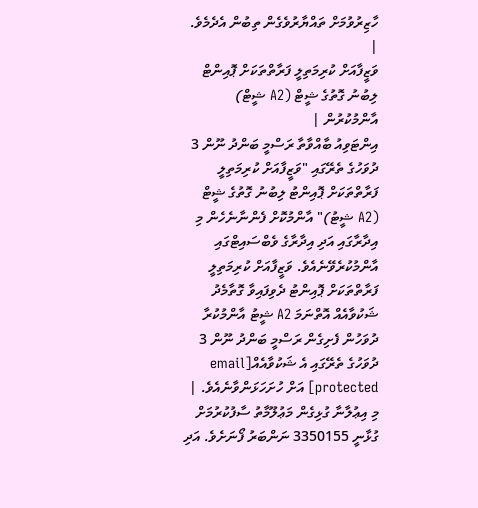ހާޒިރުވުމަށް ތައްޔާރުވެގެން ތިބުން އެދެމެވެ. |
ވަޒީފާއަށް ކުރިމަތިލީ ފަރާތްތަކަށް ޕޮއިންޓް ލިބުނު ގޮތުގެ ޝީޓް (A2 ޝީޓް) އާންމުކުރުން |
އިންޓަވިއު ބާއްވާތާ ރަސްމީ ބަންދު ނޫން 3 ދުވަހުގެ ތެރޭގައި "ވަޒީފާއަށް ކުރިމަތިލީ ފަރާތްތަކަށް ޕޮއިންޓު ލިބުނު ގޮތުގެ ޝީޓް (A2 ޝީޓު)" އާންމުކޮށް ފެންނާނެހެން މި އިދާރާގައި އަދި އިދާރާގެ ވެބްސައިޓްގައި އާންމުކުރެވޭނެއެވެ. ވަޒީފާއަށް ކުރިމަތިލީ ފަރާތްތަކަށް ޕޮއިންޓު ދެވިފައިވާ ގޮތާމެދު ޝަކުވާއެއް އޮތްނަމަ A2 ޝީޓު އާންމުކުރާ ދުވަހުން ފެށިގެން ރަސްމީ ބަންދު ނޫން 3 ދުވަހުގެ ތެރޭގައި އެ ޝަކުވާއެއް[email protected] އަށް ހުށަހަޅަންވާނެއެވެ. |
މި އިޢުލާނާ ގުޅިގެން މަޢުލޫމާތު ސާފުކުރުމަށް ގުޅާނީ 3350155 ނަންބަރު ފޯނަށެވެ. އަދި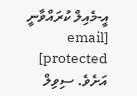އީ-މެއިލް ކުރައްވާނީ [email protected] އަށެވެ. ސިވިލް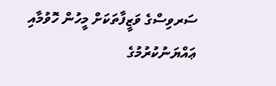ސަރވިސްގެ ވަޒީފާތަކަށް މީހުން ހޮވުމާއި ޢައްޔަނުކުރުމުގެ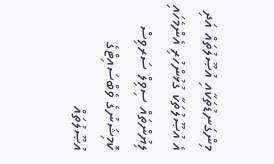މިންގަނޑުތަކާއި އުޞޫލުތައް އަދި އެ އުޞޫލުތަކާ ގުޅުންހުރި އެންމެހައި ލިޔުންތައް ސިވިލް ސަރވިސް ކޮމިޝަނުގެ ވެބްސައިޓްގެ އުޞޫލުތައް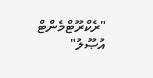"ރެކްރޫޓްމެންޓް އުޞޫލު"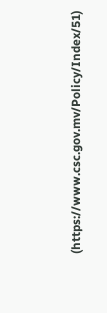(https://www.csc.gov.mv/Policy/Index/51)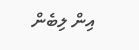އިން ލިބެން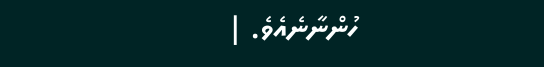ހުންނާނެއެވެ. |